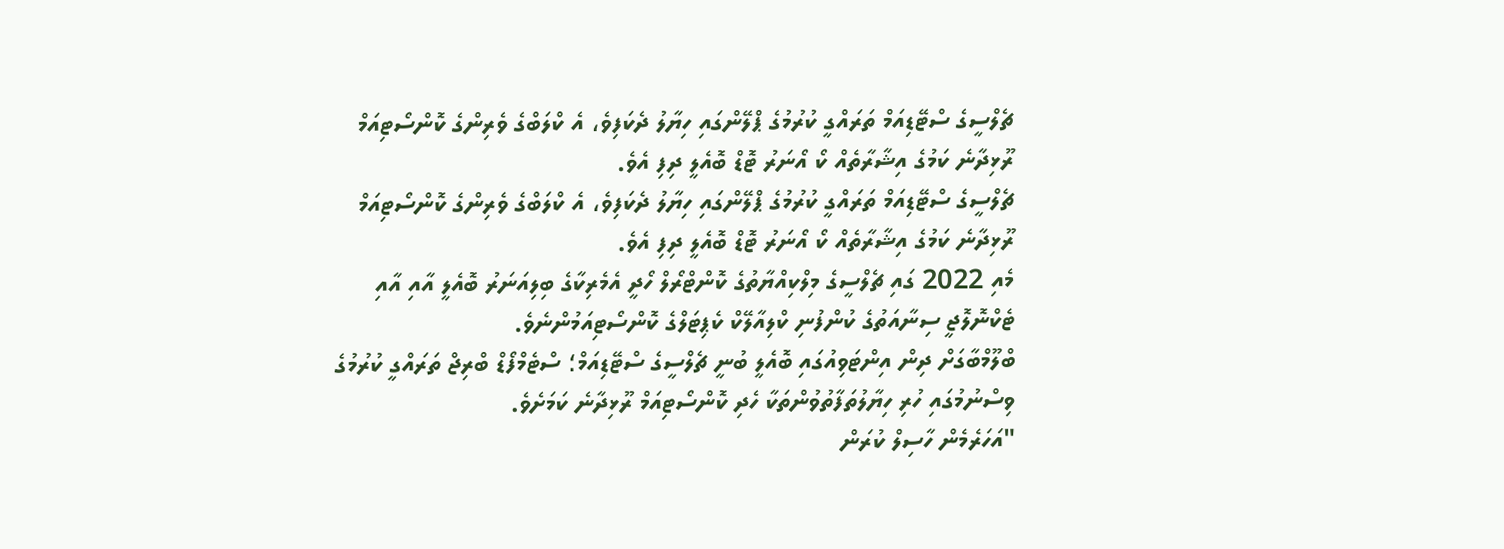ޗެލްސީގެ ސްޓޭޑިއަމް ތަރައްގީ ކުރުމުގެ ޕްލޭންގައި ހިޔާލު ދެކަފިވެ، އެ ކްލަބްގެ ވެރިންގެ ކޮންސޯޓިއަމް ރޫޅިދާނެ ކަމުގެ އިޝާރާތެއް ކޯ އޯނަރު ޓޮޑް ބޮއެލީ ދިފި އެވެ.
ޗެލްސީގެ ސްޓޭޑިއަމް ތަރައްގީ ކުރުމުގެ ޕްލޭންގައި ހިޔާލު ދެކަފިވެ، އެ ކްލަބްގެ ވެރިންގެ ކޮންސޯޓިއަމް ރޫޅިދާނެ ކަމުގެ އިޝާރާތެއް ކޯ އޯނަރު ޓޮޑް ބޮއެލީ ދިފި އެވެ.
މެއި 2022 ގައި ޗެލްސީގެ މިލްކިއްޔާތުގެ ކޮންޓްރޯލް ހޯދީ އެމެރިކާގެ ބިލިއަނަރު ބޮއެލީ އާއި އާއި ޓެކްނޮލޮޖީ ސިނާއަތުގެ ކުންފުނި ކްލިއާލޭކް ކެޕިޓަލްގެ ކޮންސޯޓިއަމުންނެވެ.
ބްލޫމްބާގަށް ދިން އިންޓަވިއުގައި ބޮއެލީ ބުނީ ޗެލްސީގެ ސްޓޭޑިއަމް؛ ސްޓެމްފޯޑް ބްރިޖް ތަރައްގީ ކުރުމުގެ ވިސްނުމުގައި ހުރި ހިޔާލުތަފާތުވުންތަކާ ހެދި ކޮންސޯޓިއަމް ރޫޅިދާނެ ކަމަށެވެ.
"އަހަރެމެން ހާސިލް ކުރަން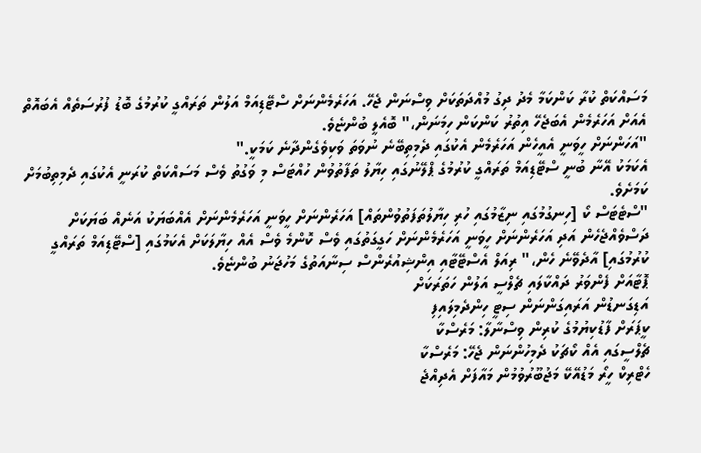މަސައްކަތް ކުރާ ކަންކަމާ މެދު ދިގު މުއްދަތަކަށް ވިސްނަން ޖެހޭ. އަހަރެމެންނަށް ސްޓޭޑިއަމް އަލުން ތަރައްގީ ކުރުމުގެ ބޮޑު ފުރުސަތެއް އެބައޮތް އެއަށް އަހަރެމެން އެބަޖެހޭ އިތުރު ކަންކަން ހިމަނަން،" ބޮއެލީ ބުންޏެވެ.
"އަހަންނަށް ހީވަނީ އެއީހެން އަހަރެމެން އެކުގައި ދެމިތިބޭނެ ނުވަތަ ވަކިވެގެންދާނެ ކަމަކީ."
އެކަމަކު އޭނާ ބުނީ ސްޓޭޑިއަމް ތަރައްގީ ކުރުމުގެ ޕްލޭނުގައި ހިޔާލު ތަފާތުވުން ހުއްޓަސް މި ވަގުތު ވެސް މަސައްކަތް ކުރަނީ އެކުގައި ދެމިތިބުމަށް ކަމަށެވެ.
"ސްޓެޓަސް ކޯ [ހިނގުމުގައި ނިޒާމުގައި ހުރި ހިޔާލުތަފަތުވުންތައް] އަހަރެންނަށް ހީވަނީ އަހަރެމެންނަށް އެއްބަޔަކު އަނެއް ބަޔަކަށް ދަސްވެއްޖެހެން އަދި އަހަރެންނަށް ހީވަނީ އަހަރެމެންނަށް ހަގީގަތުގައި ވެސް ކޮންމެ ވެސް އެއް ހިޔާލަކަށް އެކަމުގައި [ސްޓޭޑިއަމް ތަރައްގީ ކުރުމުގައި] އާދެވޭނެ ހެން،" ރިއަލް އެސްޓޭޓާއި އިންޝިއުރެންސް ސިނާއަތުގެ މަހުޖަނު ބުންޏެވެ.
ޕޮޓާއަށް ފެންވަރު ދައްކާލައި ޗެލްސީ އަލުން ހަތަރަކަށް
އަޑިގަނޑުން އަރައިގަންނަން ސިޓީ ހިންދެމިލައިފި
ކީޕަރަށް ފާޑުކިޔުމުގެ ކުރިން ވިސްނާލާ: މަރެސްކާ
ޗެލްސީގައި އެއް ކޯޗަކު ދެމިހުންނަން ޖެހޭ: މަރެސްކާ
ހެޓްރިކް ހީރޯ މަޑުއޭކޭ މަޖުބޫރުވުމުން މައާފަށް އެދިއްޖެ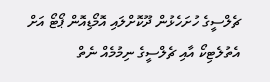ޗެލްސީގެ ހުށަހެޅުން ދޫކޮށްލައި އޮމޯޑިއޮން ޕޯޓޯ އަށް
އެތުލެޓިކޯ އާއި ޗެލްސީގެ ނިމުމެއް ނެތް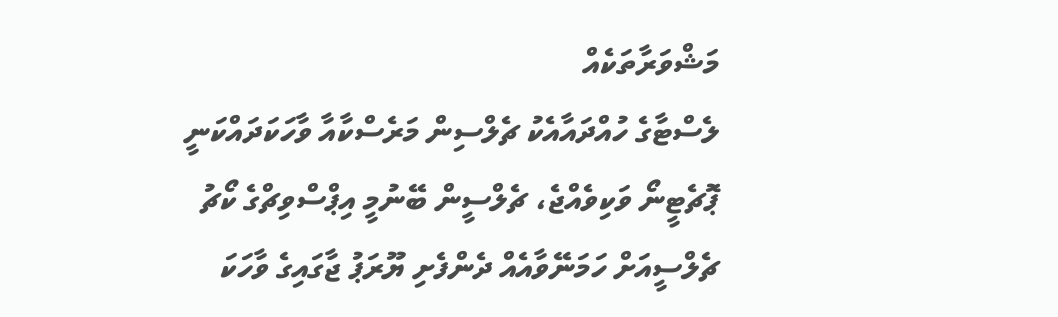މަޝްވަރާތަކެއް
ލެސްޓާގެ ހުއްދައާއެކު ޗެލްސިން މަރެސްކާއާ ވާހަކަދައްކަނީ
ޕޮޗެޓީނޯ ވަކިވެއްޖެ، ޗެލްސީން ބޭނުމީ އިޕްސްވިޗްގެ ކޯޗު
ޗެލްސީއަށް ހަމަނޭވާއެއް ދެންފެށި ޔޫރަޕު ޖާގައިގެ ވާހަކަ